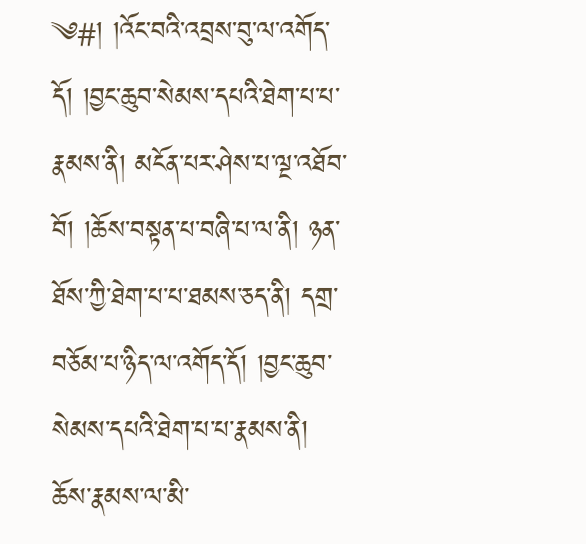༄#། །འོང་བའི་འབྲས་བུ་ལ་འགོད་དོ། །བྱང་ཆུབ་སེམས་དཔའི་ཐེག་པ་པ་རྣམས་ནི། མངོན་པར་ཤེས་པ་ལྔ་འཐོབ་བོ། །ཆོས་བསྟན་པ་བཞི་པ་ལ་ནི། ཉན་ཐོས་ཀྱི་ཐེག་པ་པ་ཐམས་ཅད་ནི། དགྲ་བཅོམ་པ་ཉིད་ལ་འགོད་དོ། །བྱང་ཆུབ་སེམས་དཔའི་ཐེག་པ་པ་རྣམས་ནི། ཆོས་རྣམས་ལ་མི་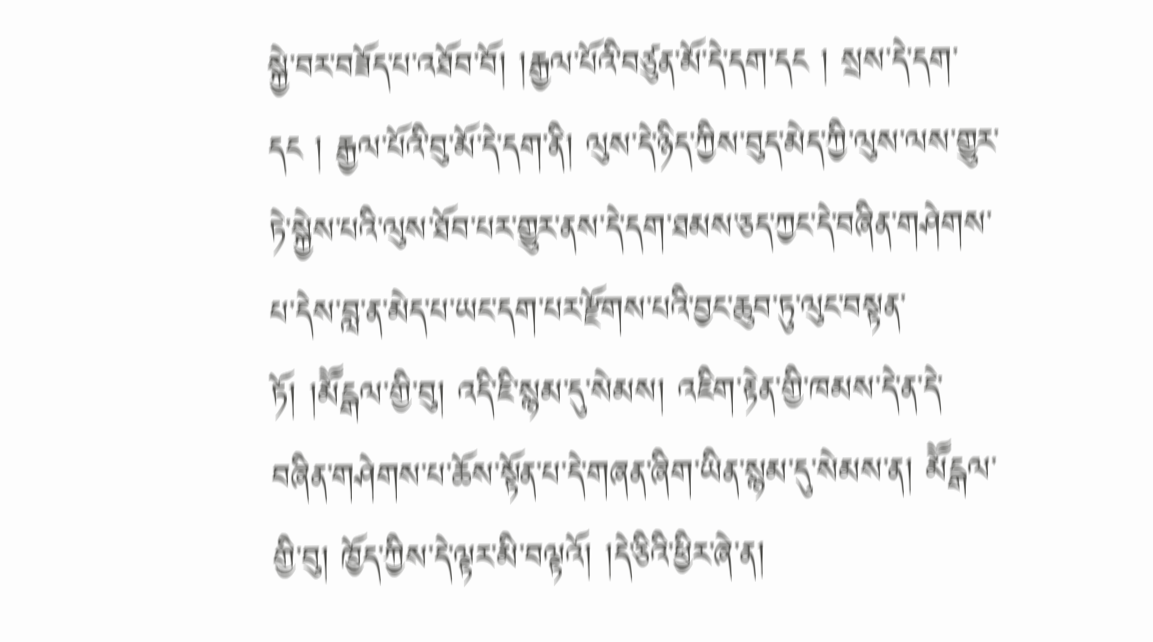སྐྱེ་བར་བཟོད་པ་འཐོབ་བོ། །རྒྱལ་པོའི་བཙུན་མོ་དེ་དག་དང ། སྲས་དེ་དག་དང ། རྒྱལ་པོའི་བུ་མོ་དེ་དག་ནི། ལུས་དེ་ཉིད་ཀྱིས་བུད་མེད་ཀྱི་ལུས་ལས་གྱུར་ཏེ་སྐྱེས་པའི་ལུས་ཐོབ་པར་གྱུར་ནས་དེ་དག་ཐམས་ཅད་ཀྱང་དེ་བཞིན་གཤེགས་པ་དེས་བླ་ན་མེད་པ་ཡང་དག་པར་རྫོགས་པའི་བྱང་ཆུབ་ཏུ་ལུང་བསྟན་ཏོ། །མཽངྒལ་གྱི་བུ། འདི་ཇི་སྙམ་དུ་སེམས། འཇིག་རྟེན་གྱི་ཁམས་དེ་ན་དེ་བཞིན་གཤེགས་པ་ཆོས་སྟོན་པ་དེ་གཞན་ཞིག་ཡིན་སྙམ་དུ་སེམས་ན། མཽངྒལ་གྱི་བུ། ཁྱོད་ཀྱིས་དེ་ལྟར་མི་བལྟའོ། །དེ་ཅིའི་ཕྱིར་ཞེ་ན།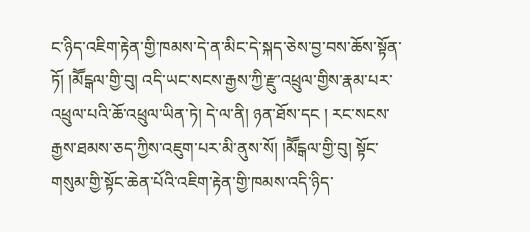ང་ཉིད་འཇིག་རྟེན་གྱི་ཁམས་དེ་ན་མིང་དེ་སྐད་ཅེས་བྱ་བས་ཆོས་སྟོན་ཏོ། །མཽངྒལ་གྱི་བུ། འདི་ཡང་སངས་རྒྱས་ཀྱི་རྫུ་འཕྲུལ་གྱིས་རྣམ་པར་འཕྲུལ་པའི་ཆོ་འཕྲུལ་ཡིན་ཏེ། དེ་ལ་ནི། ཉན་ཐོས་དང ། རང་སངས་རྒྱས་ཐམས་ཅད་ཀྱིས་འཇུག་པར་མི་ནུས་སོ། །མཽངྒལ་གྱི་བུ། སྟོང་གསུམ་གྱི་སྟོང་ཆེན་པོའི་འཇིག་རྟེན་གྱི་ཁམས་འདི་ཉིད་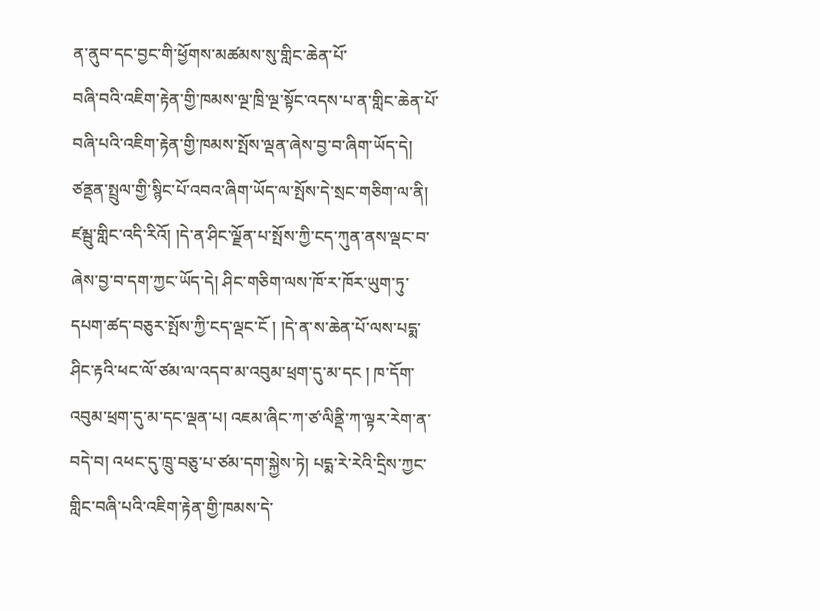ན་ནུབ་དང་བྱང་གི་ཕྱོགས་མཚམས་སུ་གླིང་ཆེན་པོ་
བཞི་བའི་འཇིག་རྟེན་གྱི་ཁམས་ལྔ་ཁྲི་ལྔ་སྟོང་འདས་པ་ན་གླིང་ཆེན་པོ་བཞི་པའི་འཇིག་རྟེན་གྱི་ཁམས་སྤོས་ལྡན་ཞེས་བྱ་བ་ཞིག་ཡོད་དེ། ཙནྡན་སྤྲུལ་གྱི་སྙིང་པོ་འབའ་ཞིག་ཡོད་ལ་སྤོས་དེ་སྲང་གཅིག་ལ་ནི། ཛམྦུ་གླིང་འདི་རིའོ། །དེ་ན་ཤིང་ལྗོན་པ་སྤོས་ཀྱི་ངད་ཀུན་ནས་ལྡང་བ་ཞེས་བྱ་བ་དག་ཀྱང་ཡོད་དེ། ཤིང་གཅིག་ལས་ཁོ་ར་ཁོར་ཡུག་ཏུ་དཔག་ཚད་བཅུར་སྤོས་ཀྱི་ངད་ལྡང་ངོ ། །དེ་ན་ས་ཆེན་པོ་ལས་པདྨ་ཤིང་རྟའི་ཕང་ལོ་ཙམ་ལ་འདབ་མ་འབུམ་ཕྲག་དུ་མ་དང ། ཁ་དོག་འབུམ་ཕྲག་དུ་མ་དང་ལྡན་པ། འཇམ་ཞིང་ཀ་ཙ་ལིནྡི་ཀ་ལྟར་རེག་ན་བདེ་བ། འཕང་དུ་ཁྲུ་བཅུ་པ་ཙམ་དག་སྐྱེས་ཏེ། པདྨ་རེ་རེའི་དྲིས་ཀྱང་གླིང་བཞི་པའི་འཇིག་རྟེན་གྱི་ཁམས་དེ་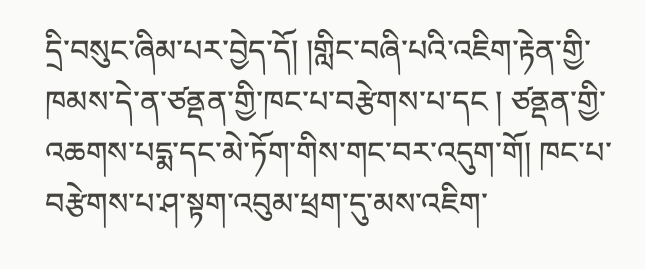དྲི་བསུང་ཞིམ་པར་བྱེད་དོ། །གླིང་བཞི་པའི་འཇིག་རྟེན་གྱི་ཁམས་དེ་ན་ཙནྡན་གྱི་ཁང་པ་བརྩེགས་པ་དང ། ཙནྡན་གྱི་འཆགས་པདྨ་དང་མེ་ཏོག་གིས་གང་བར་འདུག་གོ། ཁང་པ་བརྩེགས་པ་ཤ་སྟག་འབུམ་ཕྲག་དུ་མས་འཇིག་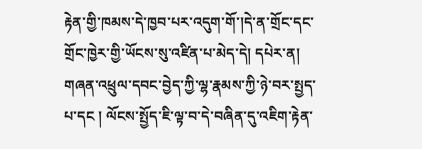རྟེན་གྱི་ཁམས་དེ་ཁྱབ་པར་འདུག་གོ་།དེ་ན་གྲོང་དང་གྲོང་ཁྱེར་གྱི་ཡོངས་སུ་འཛིན་པ་མེད་དེ། དཔེར་ན། གཞན་འཕྲུལ་དབང་བྱེད་ཀྱི་ལྷ་རྣམས་ཀྱི་ཉེ་བར་སྤྱད་པ་དང ། ལོངས་སྤྱོད་ཇི་ལྟ་བ་དེ་བཞིན་དུ་འཇིག་རྟེན་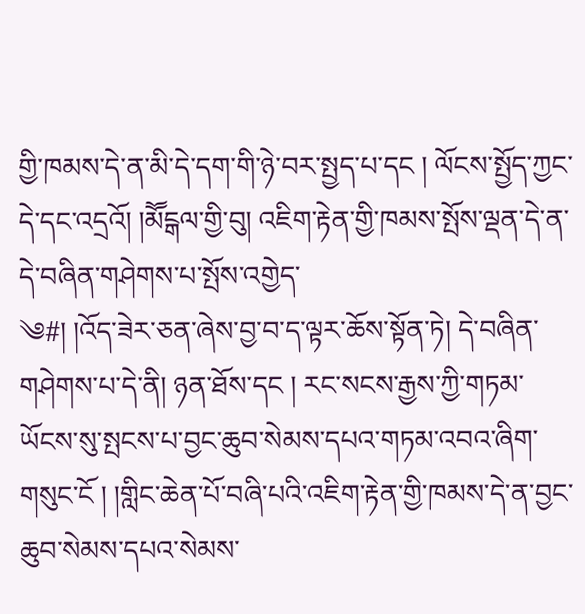གྱི་ཁམས་དེ་ན་མི་དེ་དག་གི་ཉེ་བར་སྤྱད་པ་དང ། ལོངས་སྤྱོད་ཀྱང་དེ་དང་འདྲའོ། །མཽངྒལ་གྱི་བུ། འཇིག་རྟེན་གྱི་ཁམས་སྤོས་ལྡན་དེ་ན་དེ་བཞིན་གཤེགས་པ་སྤོས་འགྱེད་
༄#། །འོད་ཟེར་ཅན་ཞེས་བྱ་བ་ད་ལྟར་ཆོས་སྟོན་ཏེ། དེ་བཞིན་གཤེགས་པ་དེ་ནི། ཉན་ཐོས་དང ། རང་སངས་རྒྱས་ཀྱི་གཏམ་ཡོངས་སུ་སྤངས་པ་བྱང་ཆུབ་སེམས་དཔའ་གཏམ་འབའ་ཞིག་གསུང་ངོ ། །གླིང་ཆེན་པོ་བཞི་པའི་འཇིག་རྟེན་གྱི་ཁམས་དེ་ན་བྱང་ཆུབ་སེམས་དཔའ་སེམས་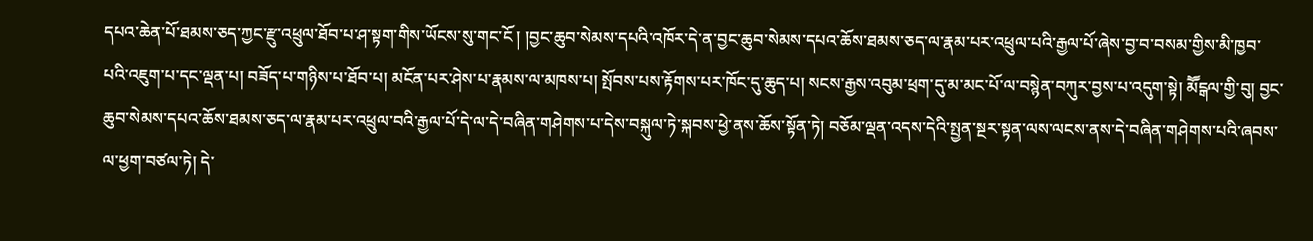དཔའ་ཆེན་པོ་ཐམས་ཅད་ཀྱང་རྫུ་འཕྲུལ་ཐོབ་པ་ཤ་སྟག་གིས་ཡོངས་སུ་གང་ངོ ། །བྱང་ཆུབ་སེམས་དཔའི་འཁོར་དེ་ན་བྱང་ཆུབ་སེམས་དཔའ་ཆོས་ཐམས་ཅད་ལ་རྣམ་པར་འཕྲུལ་པའི་རྒྱལ་པོ་ཞེས་བྱ་བ་བསམ་གྱིས་མི་ཁྱབ་པའི་འཇུག་པ་དང་ལྡན་པ། བཟོད་པ་གཉིས་པ་ཐོབ་པ། མངོན་པར་ཤེས་པ་རྣམས་ལ་མཁས་པ། སྤོབས་པས་རྟོགས་པར་ཁོང་དུ་ཆུད་པ། སངས་རྒྱས་འབུམ་ཕྲག་དུ་མ་མང་པོ་ལ་བསྙེན་བཀུར་བྱས་པ་འདུག་སྟེ། མཽངྒལ་གྱི་བུ། བྱང་ཆུབ་སེམས་དཔའ་ཆོས་ཐམས་ཅད་ལ་རྣམ་པར་འཕྲུལ་བའི་རྒྱལ་པོ་དེ་ལ་དེ་བཞིན་གཤེགས་པ་དེས་བསྐུལ་ཏེ་སྐབས་ཕྱེ་ནས་ཆོས་སྟོན་ཏེ། བཅོམ་ལྡན་འདས་དེའི་སྤྱན་སྔར་སྟན་ལས་ལངས་ནས་དེ་བཞིན་གཤེགས་པའི་ཞབས་ལ་ཕྱག་བཙལ་ཏེ། དེ་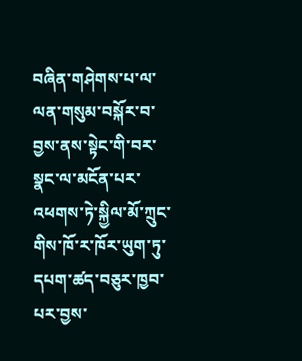བཞིན་གཤེགས་པ་ལ་ལན་གསུམ་བསྐོར་བ་བྱས་ནས་སྟེང་གི་བར་སྣང་ལ་མངོན་པར་འཕགས་ཏེ་སྐྱིལ་མོ་ཀྲུང་གིས་ཁོ་ར་ཁོར་ཡུག་ཏུ་དཔག་ཚད་བཅུར་ཁྱབ་པར་བྱས་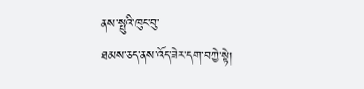ནས་སྤུའི་ཁུང་བུ་
ཐམས་ཅད་ནས་འོད་ཟེར་དག་བཀྱེ་སྟེ།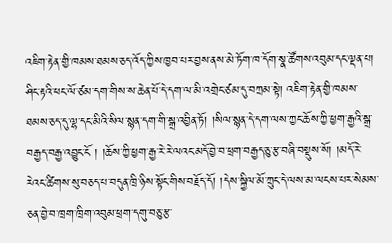འཇིག་རྟེན་གྱི་ཁམས་ཐམས་ཅད་འོད་ཀྱིས་ཁྱབ་པར་བྱས་ནས་མེ་ཏོག་ཁ་དོག་སྣ་ཚོགས་འབུམ་དང་ལྡན་པ། ཤིང་རྟའི་ཕང་ལོ་ཙམ་དག་གིས་ས་ཆེན་པོ་དེ་དག་ལ་མི་འགྲེང་ཙམ་དུ་བཀྲམ་སྟེ། འཇིག་རྟེན་གྱི་ཁམས་ཐམས་ཅད་དུ་ལྷ་དང་མིའི་སིལ་སྙན་དག་གི་སྒྲ་འབྱིན་ཏོ། །སིལ་སྙན་དེ་དག་ལས་ཀྱང་ཆོས་ཀྱི་ཕྱག་རྒྱའི་སྒྲ་བརྒྱད་བརྒྱ་འབྱུང་ངོ ། །ཆོས་ཀྱི་ཕྱག་རྒྱ་རེ་རེ་ལའང་མདོ་བྱེ་བ་ཕྲག་བརྒྱད་ཅུ་རྩ་བཞི་བསྡུས་སོ། །མདོ་རེ་རེའང་ཚིགས་སུ་བཅད་པ་བདུན་ཁྲི་ཉིས་སྟོང་གིས་བརྗོད་དོ། །དེས་སྐྱིལ་མོ་ཀྲུང་དེ་ལས་མ་ལངས་པར་སེམས་ཅན་བྱེ་བ་ཁྲག་ཁྲིག་འབུམ་ཕྲག་དགུ་བཅུ་རྩ་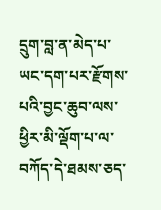དྲུག་བླ་ན་མེད་པ་ཡང་དག་པར་རྫོགས་པའི་བྱང་ཆུབ་ལས་ཕྱིར་མི་ལྡོག་པ་ལ་བཀོད་དེ་ཐམས་ཅད་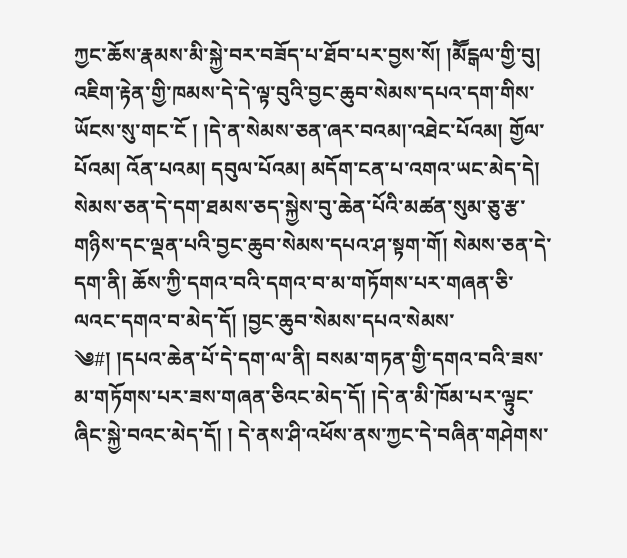ཀྱང་ཆོས་རྣམས་མི་སྐྱེ་བར་བཟོད་པ་ཐོབ་པར་བྱས་སོ། །མཽངྒལ་གྱི་བུ། འཇིག་རྟེན་གྱི་ཁམས་དེ་དེ་ལྟ་བུའི་བྱང་ཆུབ་སེམས་དཔའ་དག་གིས་ཡོངས་སུ་གང་ངོ ། །དེ་ན་སེམས་ཅན་ཞར་བའམ།་འཐེང་པོའམ། གྱོལ་པོའམ། འོན་པའམ། དབུལ་པོའམ། མདོག་ངན་པ་འགའ་ཡང་མེད་དེ། སེམས་ཅན་དེ་དག་ཐམས་ཅད་སྐྱེས་བུ་ཆེན་པོའི་མཚན་སུམ་ཅུ་རྩ་གཉིས་དང་ལྡན་པའི་བྱང་ཆུབ་སེམས་དཔའ་ཤ་སྟག་གོ། སེམས་ཅན་དེ་དག་ནི། ཆོས་ཀྱི་དགའ་བའི་དགའ་བ་མ་གཏོགས་པར་གཞན་ཅི་ལའང་དགའ་བ་མེད་དོ། །བྱང་ཆུབ་སེམས་དཔའ་སེམས་
༄#། །དཔའ་ཆེན་པོ་དེ་དག་ལ་ནི། བསམ་གཏན་གྱི་དགའ་བའི་ཟས་མ་གཏོགས་པར་ཟས་གཞན་ཅིའང་མེད་དོ། །དེ་ན་མི་ཁོམ་པར་ལྟུང་ཞིང་སྐྱེ་བའང་མེད་དོ། ། དེ་ནས་ཤི་འཕོས་ནས་ཀྱང་དེ་བཞིན་གཤེགས་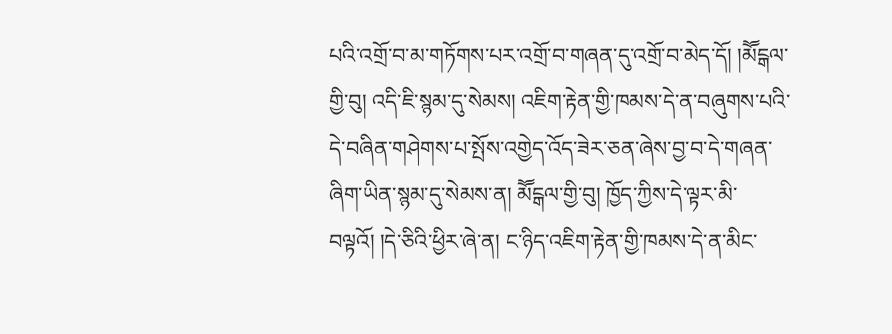པའི་འགྲོ་བ་མ་གཏོགས་པར་འགྲོ་བ་གཞན་དུ་འགྲོ་བ་མེད་དོ། །མཽངྒལ་གྱི་བུ། འདི་ཇི་སྙམ་དུ་སེམས། འཇིག་རྟེན་གྱི་ཁམས་དེ་ན་བཞུགས་པའི་དེ་བཞིན་གཤེགས་པ་སྤོས་འགྱེད་འོད་ཟེར་ཅན་ཞེས་བྱ་བ་དེ་གཞན་ཞིག་ཡིན་སྙམ་དུ་སེམས་ན། མཽངྒལ་གྱི་བུ། ཁྱོད་ཀྱིས་དེ་ལྟར་མི་བལྟའོ། །དེ་ཅིའི་ཕྱིར་ཞེ་ན། ང་ཉིད་འཇིག་རྟེན་གྱི་ཁམས་དེ་ན་མིང་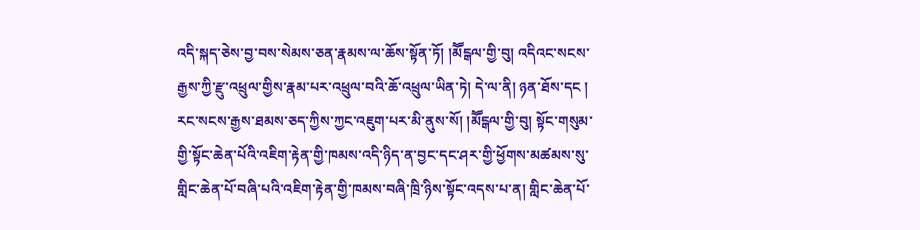འདི་སྐད་ཅེས་བྱ་བས་སེམས་ཅན་རྣམས་ལ་ཆོས་སྟོན་ཏོ། །མཽངྒལ་གྱི་བུ། འདིའང་སངས་རྒྱས་ཀྱི་རྫུ་འཕྲུལ་གྱིས་རྣམ་པར་འཕྲུལ་བའི་ཆོ་འཕྲུལ་ཡིན་ཏེ། དེ་ལ་ནི། ཉན་ཐོས་དང ། རང་སངས་རྒྱས་ཐམས་ཅད་ཀྱིས་ཀྱང་འཇུག་པར་མི་ནུས་སོ། །མཽངྒལ་གྱི་བུ། སྟོང་གསུམ་གྱི་སྟོང་ཆེན་པོའི་འཇིག་རྟེན་གྱི་ཁམས་འདི་ཉིད་ན་བྱང་དང་ཤར་གྱི་ཕྱོགས་མཚམས་སུ་གླིང་ཆེན་པོ་བཞི་པའི་འཇིག་རྟེན་གྱི་ཁམས་བཞི་ཁྲི་ཉིས་སྟོང་འདས་པ་ན། གླིང་ཆེན་པོ་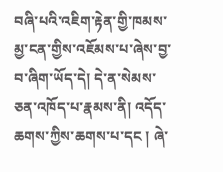བཞི་པའི་འཇིག་རྟེན་གྱི་ཁམས་མྱ་ངན་གྱིས་འཇོམས་པ་ཞེས་བྱ་བ་ཞིག་ཡོད་དེ། དེ་ན་སེམས་ཅན་འཁོད་པ་རྣམས་ནི། འདོད་ཆགས་ཀྱིས་ཆགས་པ་དང ། ཞེ་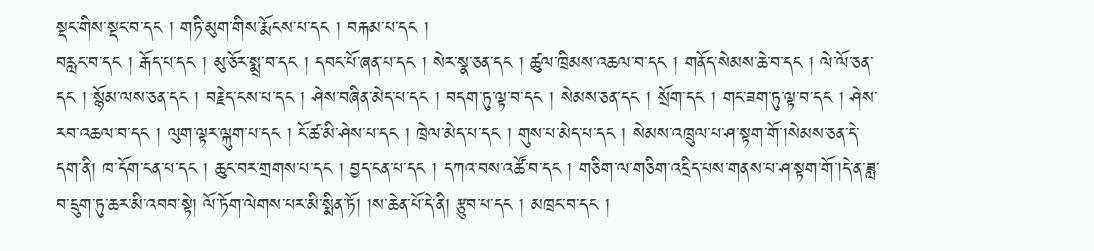སྡང་གིས་སྡང་བ་དང ། གཏི་མུག་གིས་རྨོངས་པ་དང ། བརྐམ་པ་དང །
བརླང་བ་དང ། རྒོད་པ་དང ། མུ་ཅོར་སྨྲ་བ་དང ། དབང་པོ་ཞན་པ་དང ། སེར་སྣ་ཅན་དང ། ཚུལ་ཁྲིམས་འཆལ་བ་དང ། གནོད་སེམས་ཆེ་བ་དང ། ལེ་ལོ་ཅན་དང ། སྙོམ་ལས་ཅན་དང ། བརྗེད་ངས་པ་དང ། ཤེས་བཞིན་མེད་པ་དང ། བདག་ཏུ་ལྟ་བ་དང ། སེམས་ཅན་དང ། སྲོག་དང ། གང་ཟག་ཏུ་ལྟ་བ་དང ། ཤེས་རབ་འཆལ་བ་དང ། ལུག་ལྟར་ལྐུག་པ་དང ། ངོ་ཚ་མི་ཤེས་པ་དང ། ཁྲེལ་མེད་པ་དང ། གུས་པ་མེད་པ་དང ། སེམས་འཁྲུལ་པ་ཤ་སྟག་གོ་།སེམས་ཅན་དེ་དག་ནི། ཁ་དོག་ངན་པ་དང ། ཆུང་བར་གྲགས་པ་དང ། བྱད་ངན་པ་དང ། དཀའ་བས་འཚོ་བ་དང ། གཅིག་ལ་གཅིག་འདྲིད་པས་གནས་པ་ཤ་སྟག་གོ་།དེ་ན་ཟླ་བ་དྲུག་ཏུ་ཆར་མི་འབབ་སྟེ། ལོ་ཏོག་ལེགས་པར་མི་སྨིན་ཏོ། །ས་ཆེན་པོ་དེ་ནི། རྩུབ་པ་དང ། མཁྲང་བ་དང །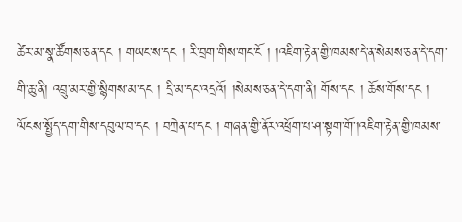ཚེར་མ་སྣ་ཚོགས་ཅན་དང ། གཡང་ས་དང ། རི་བྲག་གིས་གང་ངོ ། །འཇིག་རྟེན་གྱི་ཁམས་དེ་ན་སེམས་ཅན་དེ་དག་གི་ཆུ་ནི། འབྲུ་མར་གྱི་སྙིགས་མ་དང ། དྲི་མ་དང་འདྲའོ། །སེམས་ཅན་དེ་དག་ནི། གོས་དང ། ཆོས་གོས་དང ། ལོངས་སྤྱོད་དག་གིས་དབུལ་བ་དང ། བཀྲེན་པ་དང ། གཞན་གྱི་ནོར་འཕྲོག་པ་ཤ་སྟག་གོ་།འཇིག་རྟེན་གྱི་ཁམས་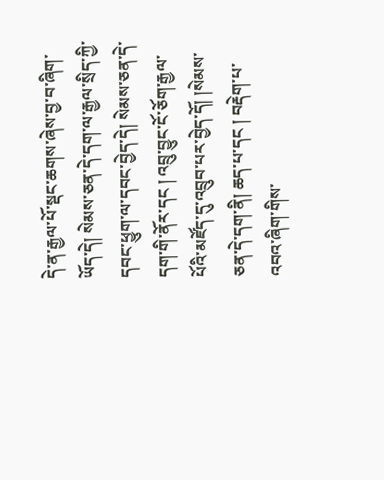དེ་ན་རྒྱལ་པོ་སྡང་ཆགས་ཞེས་བྱ་བ་ཞིག་ཡོད་དེ། སེམས་ཅན་དེ་དག་ལ་རྒྱལ་སྲིད་ཀྱི་དབང་ཕྱུག་ལ་དབང་བྱེད་དེ། སེམས་ཅན་དེ་དག་གི་ནོར་དང ། འབྲུ་བྱུང་ངོ་ཅོག་རྒྱལ་པོའི་མཛོད་དུ་འབྲུབ་པར་བྱེད་དོ། །སེམས་ཅན་དེ་དག་ནི། ཆད་པ་དང ། བརྡེག་པ་འབའ་ཞིག་གིས་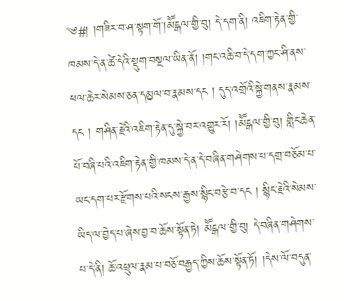༄#། །གཟིར་བ་ཤ་སྟག་གོ་།མཽངྒལ་གྱི་བུ། དེ་དག་ནི། འཇིག་རྟེན་གྱི་ཁམས་དེ་ན་ཚེ་དེའི་སྡུག་བསྔལ་ཡིན་ནོ། །གང་འཆི་བ་དེ་དག་ཀྱང་ཤི་ནས་ཕལ་ཆེར་སེམས་ཅན་དམྱལ་བ་རྣམས་དང ། དུད་འགྲོའི་སྐྱེ་གནས་རྣམས་དང ། གཤིན་རྗེའི་འཇིག་རྟེན་དུ་སྐྱེ་བར་འགྱུར་རོ། །མཽངྒལ་གྱི་བུ། གླིང་ཆེན་པོ་བཞི་པའི་འཇིག་རྟེན་གྱི་ཁམས་དེ་ན་དེ་བཞིན་གཤེགས་པ་དགྲ་བཅོམ་པ་ཡང་དག་པར་རྫོགས་པའི་སངས་རྒྱས་སྙིང་བརྩེ་བ་དང ། སྙིང་རྗེའི་སེམས་ཡིད་ལ་བྱེད་པ་ཞེས་བྱ་བ་ཆོས་སྟོན་ཏེ། མཽངྒལ་གྱི་བུ། དེ་བཞིན་གཤེགས་པ་དེ་ནི། ཆོ་འཕྲུལ་རྣམ་པ་བཅོ་བརྒྱད་ཀྱིས་ཆོས་སྟོན་ཏོ། །དེས་ལོ་བདུན་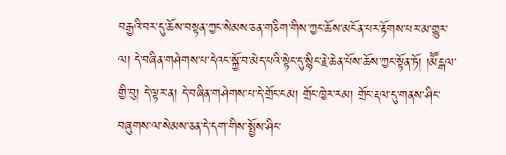བརྒྱའི་བར་དུ་ཆོས་བསྟན་ཀྱང་སེམས་ཅན་གཅིག་གིས་ཀྱང་ཆོས་མངོན་པར་རྟོགས་པར་མ་གྱུར་ལ། དེ་བཞིན་གཤེགས་པ་དེའང་སྐྱོ་བ་མེད་པའི་སྟེང་དུ་སྙིང་རྗེ་ཆེན་པོས་ཆོས་ཀྱང་སྟོན་ཏོ། །མཽངྒལ་གྱི་བུ། དེ་ལྟར་ན། དེ་བཞིན་གཤེགས་པ་དེ་གྲོང་ངམ། གྲོང་ཁྱེར་རམ། གྲོང་རྡལ་དུ་གནས་ཤིང་བཞུགས་ལ་སེམས་ཅན་དེ་དག་གིས་སྤྱོས་ཤིང་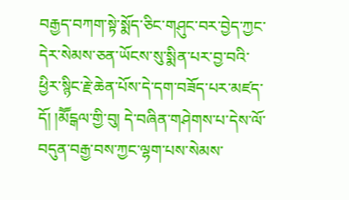བརྒྱད་བཀག་སྟེ་སྨོད་ཅིང་གཤུང་བར་བྱེད་ཀྱང་དེར་སེམས་ཅན་ཡོངས་སུ་སྨིན་པར་བྱ་བའི་ཕྱིར་སྙིང་རྗེ་ཆེན་པོས་དེ་དག་བཟོད་པར་མཛད་དོ། །མཽངྒལ་གྱི་བུ། དེ་བཞིན་གཤེགས་པ་དེས་ལོ་བདུན་བརྒྱ་བས་ཀྱང་ལྷག་པས་སེམས་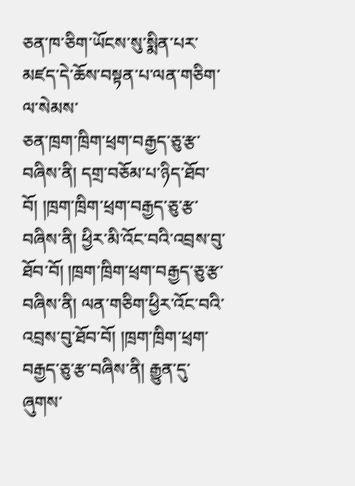ཅན་ཁ་ཅིག་ཡོངས་སུ་སྨིན་པར་མཛད་དེ་ཆོས་བསྟན་པ་ལན་གཅིག་ལ་སེམས་
ཅན་ཁྲག་ཁྲིག་ཕྲག་བརྒྱད་ཅུ་རྩ་བཞིས་ནི། དགྲ་བཅོམ་པ་ཉིད་ཐོབ་བོ། །ཁྲག་ཁྲིག་ཕྲག་བརྒྱད་ཅུ་རྩ་བཞིས་ནི། ཕྱིར་མི་འོང་བའི་འབྲས་བུ་ཐོབ་བོ། །ཁྲག་ཁྲིག་ཕྲག་བརྒྱད་ཅུ་རྩ་བཞིས་ནི། ལན་གཅིག་ཕྱིར་འོང་བའི་འབྲས་བུ་ཐོབ་བོ། །ཁྲག་ཁྲིག་ཕྲག་བརྒྱད་ཅུ་རྩ་བཞིས་ནི། རྒྱུན་དུ་ཞུགས་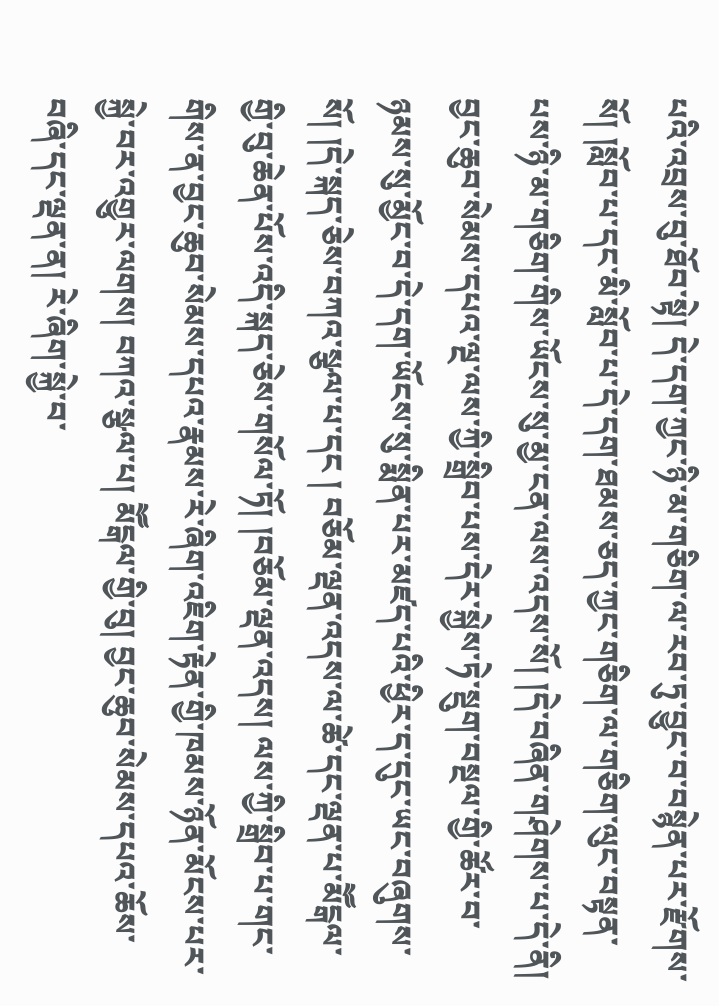པའི་འབྲས་བུ་ཐོབ་སྟེ། དེ་དག་ཀྱང་ཉི་མ་གཅིག་ལ་རབ་ཏུ་བྱུང་བ་བསྙེན་པར་རྫོགས་སོ། །སློབ་པ་དང་མི་སློབ་པ་དེ་དག་ཐམས་ཅད་ཀྱང་གཅིག་ལ་གཅིག་ལུང་བསྟན་པས་ཉི་མ་གཅིག་གིས་ཡོངས་སུ་མྱ་ངན་ལས་འདས་སོ། །དེ་བཞིན་གཤེགས་པ་དེ་ནི། བྱང་ཆུབ་སེམས་དཔའ་ལྔ་ལས་ཀྱི་སྒྲིབ་པས་དེར་སྐྱེས་ཏེ་སྡུག་བསྔལ་གྱི་ཚོར་བ་ཉམས་སུ་མྱོང་བ་དེ་དག་ཡོངས་སུ་སྨིན་པར་མཛད་པའི་ཕྱིར་ད་དུང་ཡང་བཞུགས་སོ། །དེ་སྐད་ཅེས་བཀའ་སྩལ་པ་དང ། བཅོམ་ལྡན་འདས་ལ་ཚེ་དང་ལྡན་པ་མཽངྒལ་གྱི་བུ་ཆེན་པོས་འདི་སྐད་ཅེས་གསོལ་ཏོ། །བཅོམ་ལྡན་འདས། ལས་ཀྱི་སྒྲིབ་པ་གང་གིས་ན་བྱང་ཆུབ་སེམས་དཔའ་རྣམས་རེ་ཞིག་འཇིག་རྟེན་གྱི་ཁམས་ཉོན་མོངས་པར་སྐྱེ་བར་འགྱུར་ལགས། བཀའ་སྩལ་པ། མཽངྒལ་གྱི་བུ། བྱང་ཆུབ་སེམས་དཔའ་ཆོས་བཞི་དང་ལྡན་ན། རེ་ཞིག་སྐྱེ་བ་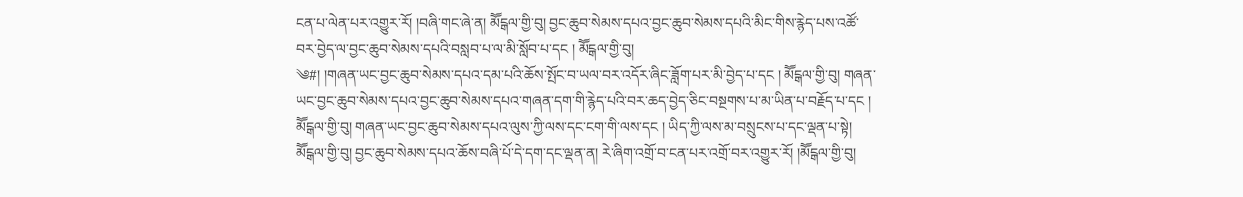ངན་པ་ལེན་པར་འགྱུར་རོ། །བཞི་གང་ཞེ་ན། མཽངྒལ་གྱི་བུ། བྱང་ཆུབ་སེམས་དཔའ་བྱང་ཆུབ་སེམས་དཔའི་མིང་གིས་རྙེད་པས་འཚོ་བར་བྱེད་ལ་བྱང་ཆུབ་སེམས་དཔའི་བསླབ་པ་ལ་མི་སློབ་པ་དང ། མཽངྒལ་གྱི་བུ།
༄#། །གཞན་ཡང་བྱང་ཆུབ་སེམས་དཔའ་དམ་པའི་ཆོས་སྤོང་བ་ཡལ་བར་འདོར་ཞིང་ཟློག་པར་མི་བྱེད་པ་དང ། མཽངྒལ་གྱི་བུ། གཞན་ཡང་བྱང་ཆུབ་སེམས་དཔའ་བྱང་ཆུབ་སེམས་དཔའ་གཞན་དག་གི་རྙེད་པའི་བར་ཆད་བྱེད་ཅིང་བསྔགས་པ་མ་ཡིན་པ་བརྗོད་པ་དང ། མཽངྒལ་གྱི་བུ། གཞན་ཡང་བྱང་ཆུབ་སེམས་དཔའ་ལུས་ཀྱི་ལས་དང་ངག་གི་ལས་དང ། ཡིད་ཀྱི་ལས་མ་བསྲུངས་པ་དང་ལྡན་པ་སྟེ། མཽངྒལ་གྱི་བུ། བྱང་ཆུབ་སེམས་དཔའ་ཆོས་བཞི་པོ་དེ་དག་དང་ལྡན་ན། རེ་ཞིག་འགྲོ་བ་ངན་པར་འགྲོ་བར་འགྱུར་རོ། །མཽངྒལ་གྱི་བུ།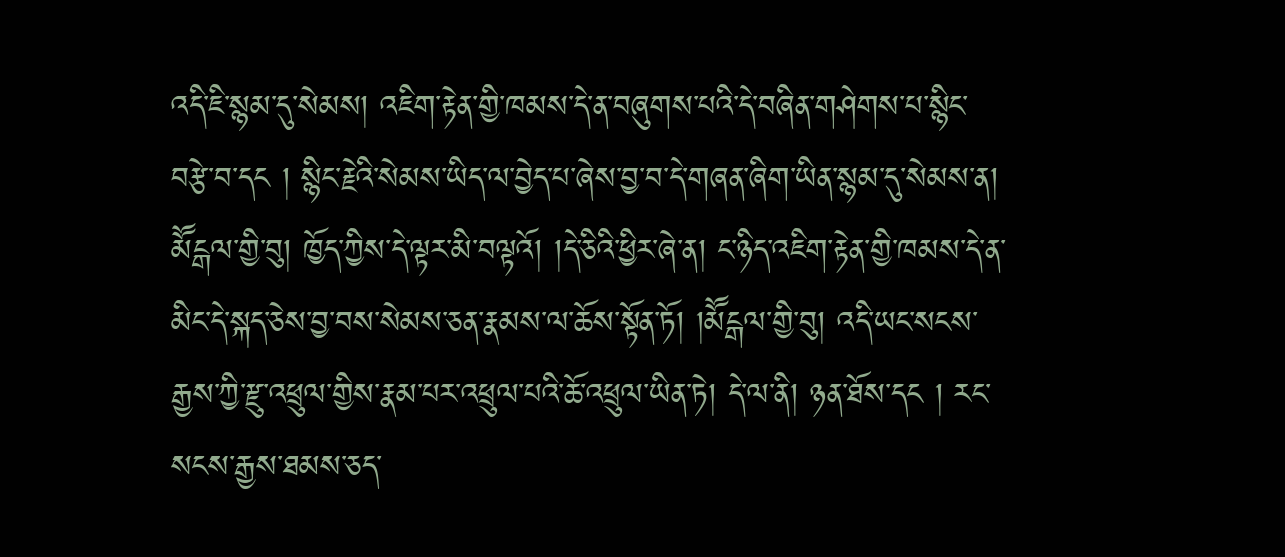འདི་ཇི་སྙམ་དུ་སེམས། འཇིག་རྟེན་གྱི་ཁམས་དེ་ན་བཞུགས་པའི་དེ་བཞིན་གཤེགས་པ་སྙིང་བརྩེ་བ་དང ། སྙིང་རྗེའི་སེམས་ཡིད་ལ་བྱེད་པ་ཞེས་བྱ་བ་དེ་གཞན་ཞིག་ཡིན་སྙམ་དུ་སེམས་ན། མཽངྒལ་གྱི་བུ། ཁྱོད་ཀྱིས་དེ་ལྟར་མི་བལྟའོ། །དེ་ཅིའི་ཕྱིར་ཞེ་ན། ང་ཉིད་འཇིག་རྟེན་གྱི་ཁམས་དེ་ན་མིང་དེ་སྐད་ཅེས་བྱ་བས་སེམས་ཅན་རྣམས་ལ་ཆོས་སྟོན་ཏོ། །མཽངྒལ་གྱི་བུ། འདི་ཡང་སངས་རྒྱས་ཀྱི་རྫུ་འཕྲུལ་གྱིས་རྣམ་པར་འཕྲུལ་པའི་ཆོ་འཕྲུལ་ཡིན་ཏེ། དེ་ལ་ནི། ཉན་ཐོས་དང ། རང་སངས་རྒྱས་ཐམས་ཅད་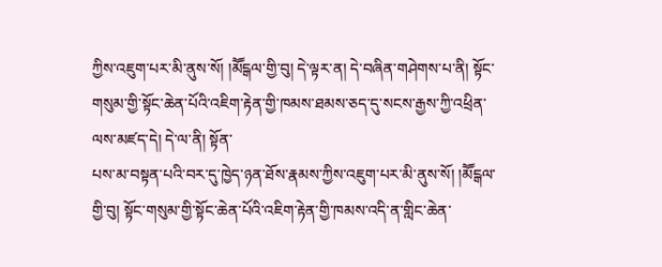ཀྱིས་འཇུག་པར་མི་ནུས་སོ། །མཽངྒལ་གྱི་བུ། དེ་ལྟར་ན། དེ་བཞིན་གཤེགས་པ་ནི། སྟོང་གསུམ་གྱི་སྟོང་ཆེན་པོའི་འཇིག་རྟེན་གྱི་ཁམས་ཐམས་ཅད་དུ་སངས་རྒྱས་ཀྱི་འཕྲིན་ལས་མཛད་དེ། དེ་ལ་ནི། སྟོན་
པས་མ་བསྟན་པའི་བར་དུ་ཁྱེད་ཉན་ཐོས་རྣམས་ཀྱིས་འཇུག་པར་མི་ནུས་སོ། །མཽངྒལ་གྱི་བུ། སྟོང་གསུམ་གྱི་སྟོང་ཆེན་པོའི་འཇིག་རྟེན་གྱི་ཁམས་འདི་ན་གླིང་ཆེན་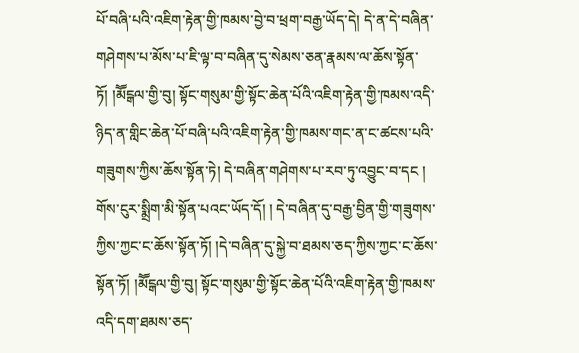པོ་བཞི་པའི་འཇིག་རྟེན་གྱི་ཁམས་བྱེ་བ་ཕྲག་བརྒྱ་ཡོད་དེ། དེ་ན་དེ་བཞིན་གཤེགས་པ་མོས་པ་ཇི་ལྟ་བ་བཞིན་དུ་སེམས་ཅན་རྣམས་ལ་ཆོས་སྟོན་ཏོ། །མཽངྒལ་གྱི་བུ། སྟོང་གསུམ་གྱི་སྟོང་ཆེན་པོའི་འཇིག་རྟེན་གྱི་ཁམས་འདི་ཉིད་ན་གླིང་ཆེན་པོ་བཞི་པའི་འཇིག་རྟེན་གྱི་ཁམས་གང་ན་ང་ཚངས་པའི་གཟུགས་ཀྱིས་ཆོས་སྟོན་ཏེ། དེ་བཞིན་གཤེགས་པ་རབ་ཏུ་འབྱུང་བ་དང ། གོས་ངུར་སྨྲིག་མི་སྟོན་པའང་ཡོད་དོ། ། དེ་བཞིན་དུ་བརྒྱ་བྱིན་གྱི་གཟུགས་ཀྱིས་ཀྱང་ང་ཆོས་སྟོན་ཏོ། །དེ་བཞིན་དུ་སྐྱེ་བ་ཐམས་ཅད་ཀྱིས་ཀྱང་ང་ཆོས་སྟོན་ཏོ། །མཽངྒལ་གྱི་བུ། སྟོང་གསུམ་གྱི་སྟོང་ཆེན་པོའི་འཇིག་རྟེན་གྱི་ཁམས་འདི་དག་ཐམས་ཅད་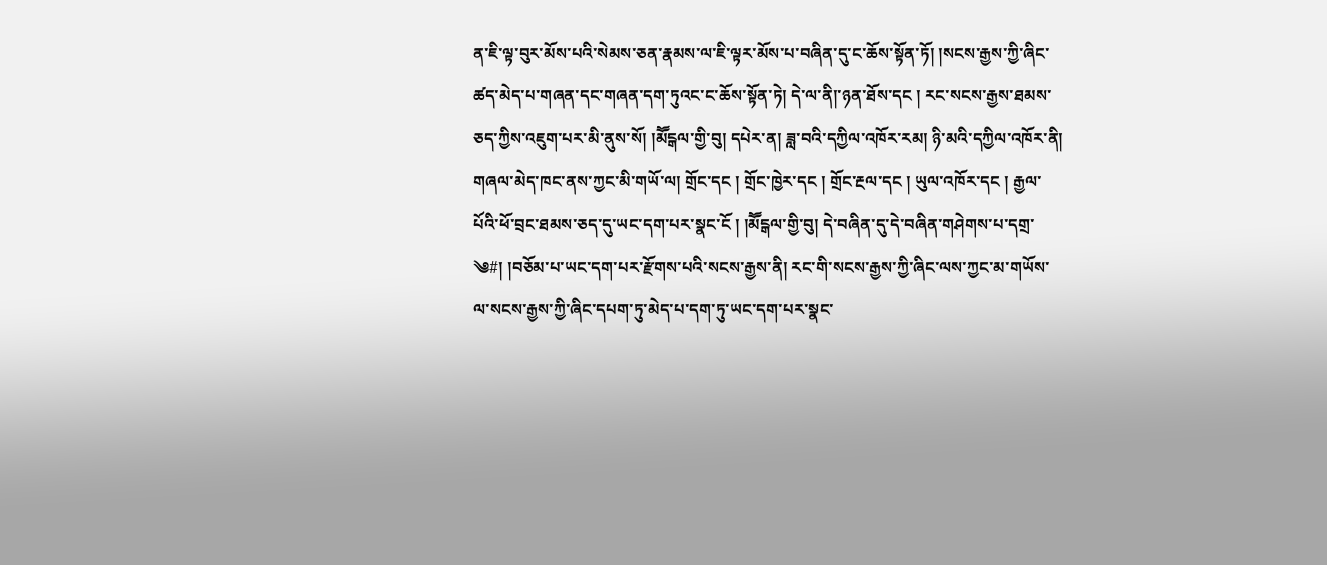ན་ཇི་ལྟ་བུར་མོས་པའི་སེམས་ཅན་རྣམས་ལ་ཇི་ལྟར་མོས་པ་བཞིན་དུ་ང་ཆོས་སྟོན་ཏོ། །སངས་རྒྱས་ཀྱི་ཞིང་ཚད་མེད་པ་གཞན་དང་གཞན་དག་ཏུའང་ང་ཆོས་སྟོན་ཏེ། དེ་ལ་ནི།་ཉན་ཐོས་དང ། རང་སངས་རྒྱས་ཐམས་ཅད་ཀྱིས་འཇུག་པར་མི་ནུས་སོ། །མཽངྒལ་གྱི་བུ། དཔེར་ན། ཟླ་བའི་དཀྱིལ་འཁོར་རམ། ཉི་མའི་དཀྱིལ་འཁོར་ནི། གཞལ་མེད་ཁང་ནས་ཀྱང་མི་གཡོ་ལ། གྲོང་དང ། གྲོང་ཁྱེར་དང ། གྲོང་རྔལ་དང ། ཡུལ་འཁོར་དང ། རྒྱལ་པོའི་ཕོ་བྲང་ཐམས་ཅད་དུ་ཡང་དག་པར་སྣང་ངོ ། །མཽངྒལ་གྱི་བུ། དེ་བཞིན་དུ་དེ་བཞིན་གཤེགས་པ་དགྲ་
༄#། །བཅོམ་པ་ཡང་དག་པར་རྫོགས་པའི་སངས་རྒྱས་ནི། རང་གི་སངས་རྒྱས་ཀྱི་ཞིང་ལས་ཀྱང་མ་གཡོས་ལ་སངས་རྒྱས་ཀྱི་ཞིང་དཔག་ཏུ་མེད་པ་དག་ཏུ་ཡང་དག་པར་སྣང་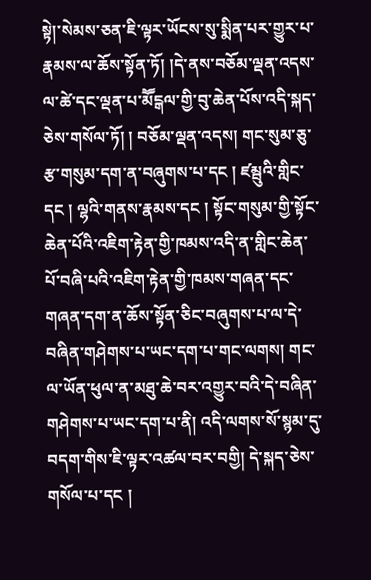སྟེ།་སེམས་ཅན་ཇི་ལྟར་ཡོངས་སུ་སྨིན་པར་གྱུར་པ་རྣམས་ལ་ཆོས་སྟོན་ཏོ། །དེ་ནས་བཅོམ་ལྡན་འདས་ལ་ཚེ་དང་ལྡན་པ་མཽངྒལ་གྱི་བུ་ཆེན་པོས་འདི་སྐད་ཅེས་གསོལ་ཏོ། ། བཅོམ་ལྡན་འདས། གང་སུམ་ཅུ་རྩ་གསུམ་དག་ན་བཞུགས་པ་དང ། ཛམྦུའི་གླིང་དང ། ལྷའི་གནས་རྣམས་དང ། སྟོང་གསུམ་གྱི་སྟོང་ཆེན་པོའི་འཇིག་རྟེན་གྱི་ཁམས་འདི་ན་གླིང་ཆེན་པོ་བཞི་པའི་འཇིག་རྟེན་གྱི་ཁམས་གཞན་དང་གཞན་དག་ན་ཆོས་སྟོན་ཅིང་བཞུགས་པ་ལ་དེ་བཞིན་གཤེགས་པ་ཡང་དག་པ་གང་ལགས། གང་ལ་ཡོན་ཕུལ་ན་མཐུ་ཆེ་བར་འགྱུར་བའི་དེ་བཞིན་གཤེགས་པ་ཡང་དག་པ་ནི། འདི་ལགས་སོ་སྙམ་དུ་བདག་གིས་ཇི་ལྟར་འཚལ་བར་བགྱི། དེ་སྐད་ཅེས་གསོལ་པ་དང །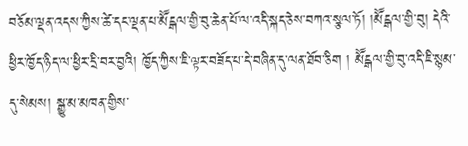བཅོམ་ལྡན་འདས་ཀྱིས་ཚེ་དང་ལྡན་པ་མཽངྒལ་གྱི་བུ་ཆེན་པོ་ལ་འདི་སྐད་ཅེས་བཀའ་སྩལ་ཏོ། །མཽངྒལ་གྱི་བུ། དེའི་ཕྱིར་ཁྱོད་ཉིད་ལ་ཕྱིར་དྲི་བར་བྱའི། ཁྱོད་ཀྱིས་ཇི་ལྟར་བཟོད་པ་དེ་བཞིན་དུ་ལན་ཐོབ་ཅིག ། མཽངྒལ་གྱི་བུ་འདི་ཇི་སྙམ་དུ་སེམས། སྒྱུ་མ་མཁན་གྱིས་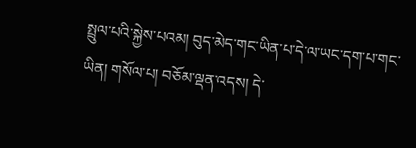སྤྲུལ་པའི་སྐྱེས་པའམ། བུད་མེད་གང་ཡིན་པ་དེ་ལ་ཡང་དག་པ་གང་ཡིན། གསོལ་པ། བཅོམ་ལྡན་འདས། དེ་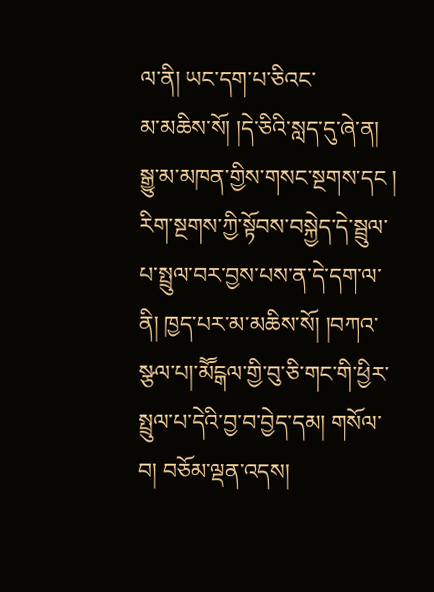ལ་ནི། ཡང་དག་པ་ཅིའང་
མ་མཆིས་སོ། །དེ་ཅིའི་སླད་དུ་ཞེ་ན། སྒྱུ་མ་མཁན་གྱིས་གསང་སྔགས་དང ། རིག་སྔགས་ཀྱི་སྟོབས་བསྐྱེད་དེ་སྦྲུལ་པ་སྤྲུལ་བར་བྱས་པས་ན་དེ་དག་ལ་ནི། ཁྱད་པར་མ་མཆིས་སོ། །བཀའ་སྩལ་པ།་མཽངྒལ་གྱི་བུ་ཅི་གང་གི་ཕྱིར་སྤྲུལ་པ་དེའི་བྱ་བ་བྱེད་དམ། གསོལ་བ། བཅོམ་ལྡན་འདས།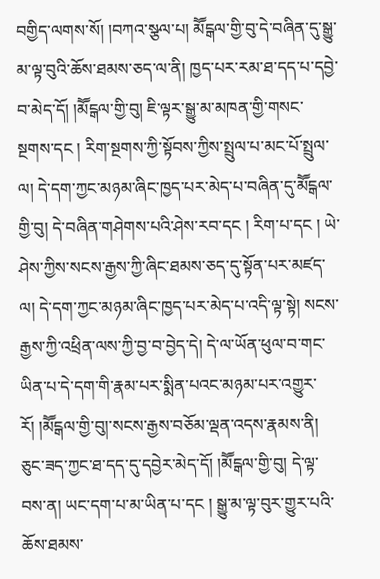བགྱིད་ལགས་སོ། །བཀའ་སྩལ་པ། མཽངྒལ་གྱི་བུ་དེ་བཞིན་དུ་སྒྱུ་མ་ལྟ་བུའི་ཆོས་ཐམས་ཅད་ལ་ནི། ཁྱད་པར་རམ་ཐ་དད་པ་དབྱེ་བ་མེད་དོ། །མཽངྒལ་གྱི་བུ། ཇི་ལྟར་སྒྱུ་མ་མཁན་གྱི་གསང་སྔགས་དང ། རིག་སྔགས་ཀྱི་སྟོབས་ཀྱིས་སྤྲུལ་པ་མང་པོ་སྤྲུལ་ལ། དེ་དག་ཀྱང་མཉམ་ཞིང་ཁྱད་པར་མེད་པ་བཞིན་དུ་མཽངྒལ་གྱི་བུ། དེ་བཞིན་གཤེགས་པའི་ཤེས་རབ་དང ། རིག་པ་དང ། ཡེ་ཤེས་ཀྱིས་སངས་རྒྱས་ཀྱི་ཞིང་ཐམས་ཅད་དུ་སྟོན་པར་མཛད་ལ། དེ་དག་ཀྱང་མཉམ་ཞིང་ཁྱད་པར་མེད་པ་འདི་ལྟ་སྟེ། སངས་རྒྱས་ཀྱི་འཕྲིན་ལས་ཀྱི་བྱ་བ་བྱེད་དེ། དེ་ལ་ཡོན་ཕུལ་བ་གང་ཡིན་པ་དེ་དག་གི་རྣམ་པར་སྨིན་པའང་མཉམ་པར་འགྱུར་རོ། །མཽངྒལ་གྱི་བུ།་སངས་རྒྱས་བཅོམ་ལྡན་འདས་རྣམས་ནི། ཅུང་ཟད་ཀྱང་ཐ་དད་དུ་དབྱེར་མེད་དོ། །མཽངྒལ་གྱི་བུ། དེ་ལྟ་བས་ན། ཡང་དག་པ་མ་ཡིན་པ་དང ། སྒྱུ་མ་ལྟ་བུར་གྱུར་པའི་ཆོས་ཐམས་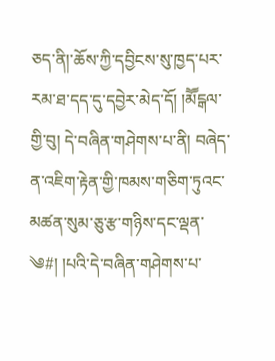ཅད་ནི།་ཆོས་ཀྱི་དབྱིངས་སུ་ཁྱད་པར་རམ་ཐ་དད་དུ་དབྱེར་མེད་དོ། །མཽངྒལ་གྱི་བུ། དེ་བཞིན་གཤེགས་པ་ནི། བཞེད་ན་འཇིག་རྟེན་གྱི་ཁམས་གཅིག་ཏུའང་མཚན་སུམ་ཅུ་རྩ་གཉིས་དང་ལྡན་
༄#། །པའི་དེ་བཞིན་གཤེགས་པ་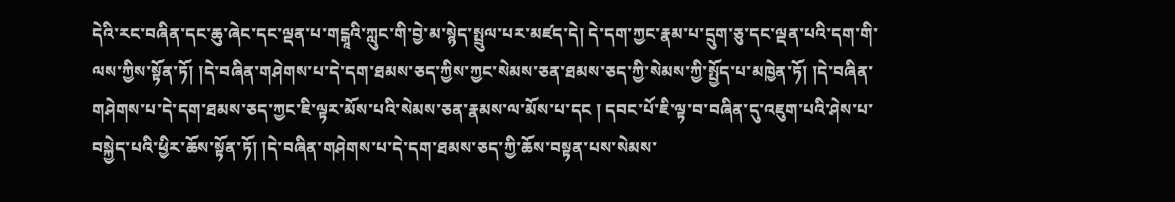དེའི་རང་བཞིན་དང་ཆུ་ཞེང་དང་ལྡན་པ་གངྒཱའི་ཀླུང་གི་བྱེ་མ་སྙེད་སྤྲུལ་པར་མཛད་དེ། དེ་དག་ཀྱང་རྣམ་པ་དྲུག་ཅུ་དང་ལྡན་པའི་དག་གི་ལས་ཀྱིས་སྟོན་ཏོ། །དེ་བཞིན་གཤེགས་པ་དེ་དག་ཐམས་ཅད་ཀྱིས་ཀྱང་སེམས་ཅན་ཐམས་ཅད་ཀྱི་སེམས་ཀྱི་སྤྱོད་པ་མཁྱེན་ཏོ། །དེ་བཞིན་གཤེགས་པ་དེ་དག་ཐམས་ཅད་ཀྱང་ཇི་ལྟར་མོས་པའི་སེམས་ཅན་རྣམས་ལ་མོས་པ་དང ། དབང་པོ་ཇི་ལྟ་བ་བཞིན་དུ་འཇུག་པའི་ཤེས་པ་བསྐྱེད་པའི་ཕྱིར་ཆོས་སྟོན་ཏོ། །དེ་བཞིན་གཤེགས་པ་དེ་དག་ཐམས་ཅད་ཀྱི་ཆོས་བསྟན་པས་སེམས་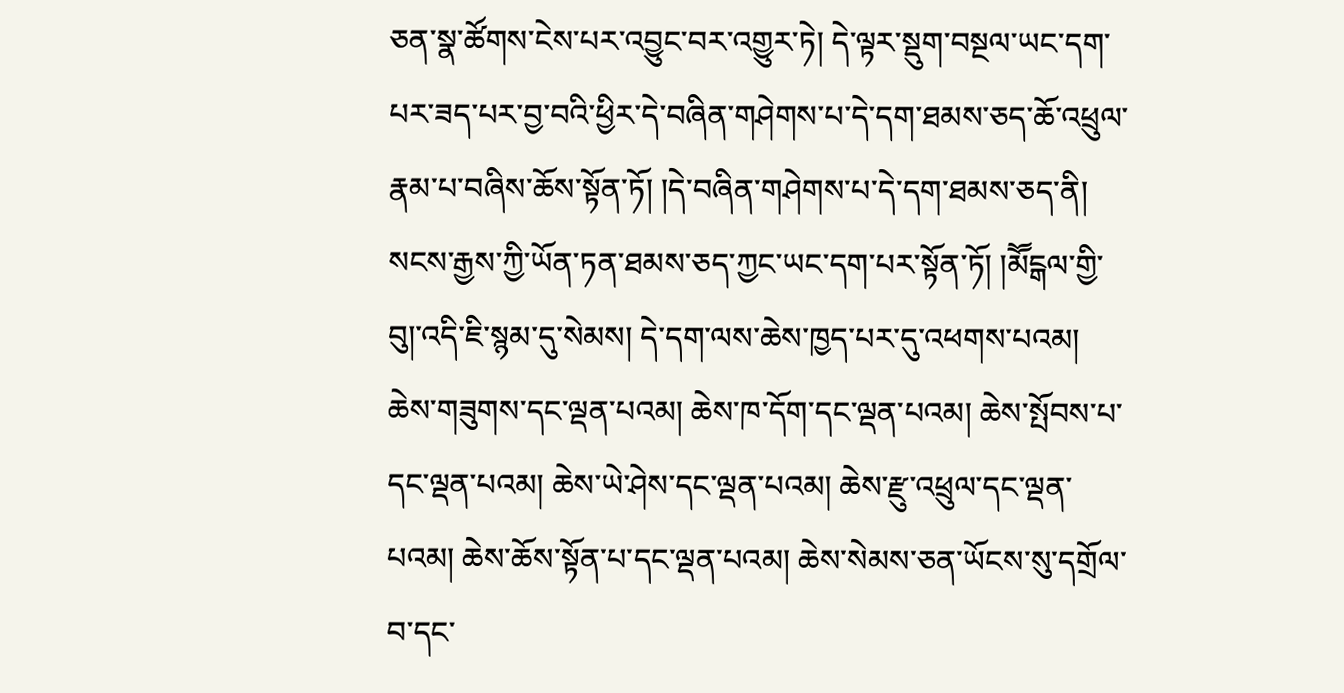ཅན་སྣ་ཚོགས་ངེས་པར་འབྱུང་བར་འགྱུར་ཏེ། དེ་ལྟར་སྡུག་བསྔལ་ཡང་དག་པར་ཟད་པར་བྱ་བའི་ཕྱིར་དེ་བཞིན་གཤེགས་པ་དེ་དག་ཐམས་ཅད་ཆོ་འཕྲུལ་རྣམ་པ་བཞིས་ཆོས་སྟོན་ཏོ། །དེ་བཞིན་གཤེགས་པ་དེ་དག་ཐམས་ཅད་ནི། སངས་རྒྱས་ཀྱི་ཡོན་ཏན་ཐམས་ཅད་ཀྱང་ཡང་དག་པར་སྟོན་ཏོ། །མཽངྒལ་གྱི་བུ།་འདི་ཇི་སྙམ་དུ་སེམས། དེ་དག་ལས་ཆེས་ཁྱད་པར་དུ་འཕགས་པའམ། ཆེས་གཟུགས་དང་ལྡན་པའམ། ཆེས་ཁ་དོག་དང་ལྡན་པའམ། ཆེས་སྤོབས་པ་དང་ལྡན་པའམ། ཆེས་ཡེ་ཤེས་དང་ལྡན་པའམ། ཆེས་རྫུ་འཕྲུལ་དང་ལྡན་པའམ། ཆེས་ཆོས་སྟོན་པ་དང་ལྡན་པའམ། ཆེས་སེམས་ཅན་ཡོངས་སུ་དགྲོལ་བ་དང་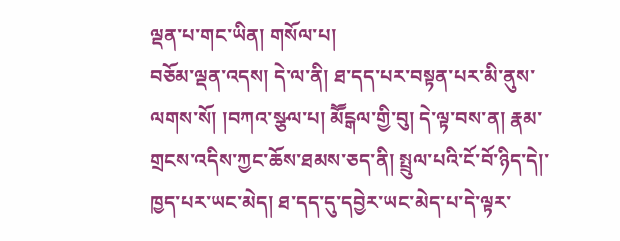ལྡན་པ་གང་ཡིན། གསོལ་པ།
བཅོམ་ལྡན་འདས། དེ་ལ་ནི། ཐ་དད་པར་བསྟན་པར་མི་ནུས་ལགས་སོ། །བཀའ་སྩལ་པ། མཽངྒལ་གྱི་བུ། དེ་ལྟ་བས་ན། རྣམ་གྲངས་འདིས་ཀྱང་ཆོས་ཐམས་ཅད་ནི། སྤྲུལ་པའི་ངོ་བོ་ཉིད་དེ།་ཁྱད་པར་ཡང་མེད། ཐ་དད་དུ་དབྱེར་ཡང་མེད་པ་དེ་ལྟར་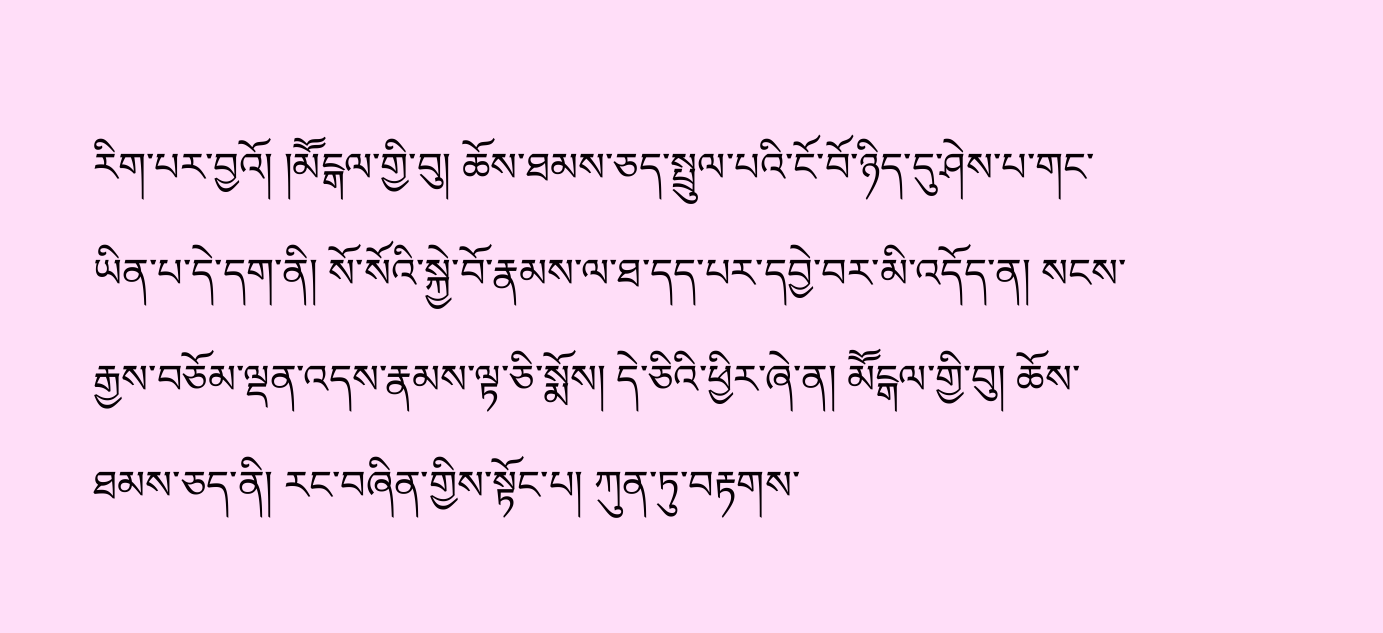རིག་པར་བྱའོ། །མཽངྒལ་གྱི་བུ། ཆོས་ཐམས་ཅད་སྤྲུལ་པའི་ངོ་བོ་ཉིད་དུ་ཤེས་པ་གང་ཡིན་པ་དེ་དག་ནི། སོ་སོའི་སྐྱེ་བོ་རྣམས་ལ་ཐ་དད་པར་དབྱེ་བར་མི་འདོད་ན། སངས་རྒྱས་བཅོམ་ལྡན་འདས་རྣམས་ལྟ་ཅི་སྨོས། དེ་ཅིའི་ཕྱིར་ཞེ་ན། མཽངྒལ་གྱི་བུ། ཆོས་ཐམས་ཅད་ནི། རང་བཞིན་གྱིས་སྟོང་པ། ཀུན་ཏུ་བརྟགས་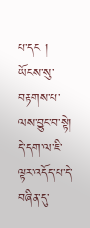པ་དང ། ཡོངས་སུ་བརྟགས་པ་ལས་བྱུང་བ་སྟེ། དེ་དག་ལ་ཇི་ལྟར་འདོད་པ་དེ་བཞིན་དུ་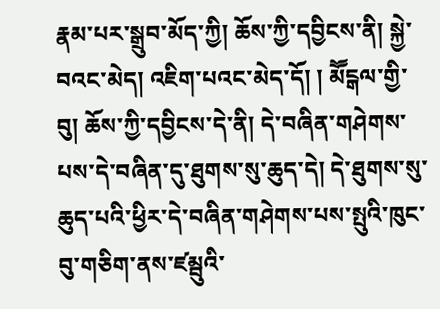རྣམ་པར་སྒྲུབ་མོད་ཀྱི། ཆོས་ཀྱི་དབྱིངས་ནི། སྐྱེ་བའང་མེད། འཇིག་པའང་མེད་དོ། ། མཽངྒལ་གྱི་བུ། ཆོས་ཀྱི་དབྱིངས་དེ་ནི། དེ་བཞིན་གཤེགས་པས་དེ་བཞིན་དུ་ཐུགས་སུ་ཆུད་དེ། དེ་ཐུགས་སུ་ཆུད་པའི་ཕྱིར་དེ་བཞིན་གཤེགས་པས་སྤུའི་ཁུང་བུ་གཅིག་ནས་ཛམྦུའི་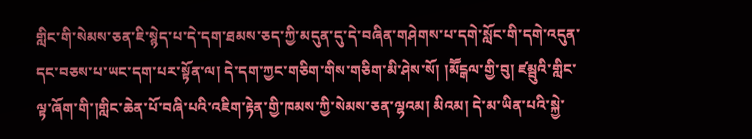གླིང་གི་སེམས་ཅན་ཇི་སྙེད་པ་དེ་དག་ཐམས་ཅད་ཀྱི་མདུན་དུ་དེ་བཞིན་གཤེགས་པ་དགེ་སློང་གི་དགེ་འདུན་དང་བཅས་པ་ཡང་དག་པར་སྟོན་ལ། དེ་དག་ཀྱང་གཅིག་གིས་གཅིག་མི་ཤེས་སོ། །མཽངྒལ་གྱི་བུ། ཛམྦུའི་གླིང་ལྟ་ཞོག་གི་།གླིང་ཆེན་པོ་བཞི་པའི་འཇིག་རྟེན་གྱི་ཁམས་ཀྱི་སེམས་ཅན་ལྷའམ། མིའམ། དེ་མ་ཡིན་པའི་སྐྱེ་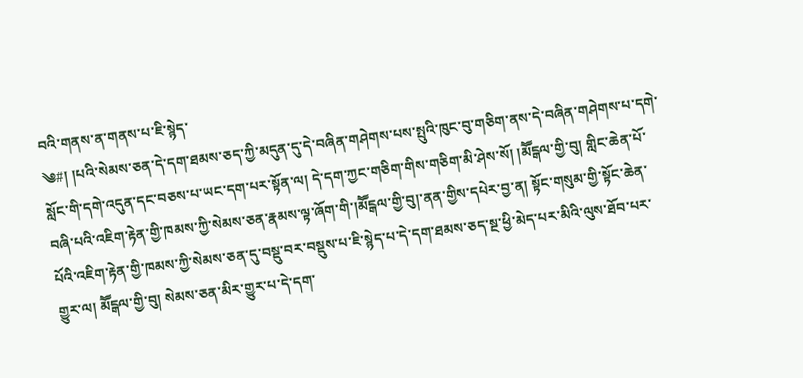བའི་གནས་ན་གནས་པ་ཇི་སྙེད་
༄#། །པའི་སེམས་ཅན་དེ་དག་ཐམས་ཅད་ཀྱི་མདུན་དུ་དེ་བཞིན་གཤེགས་པས་སྤུའི་ཁུང་བུ་གཅིག་ནས་དེ་བཞིན་གཤེགས་པ་དགེ་སློང་གི་དགེ་འདུན་དང་བཅས་པ་ཡང་དག་པར་སྟོན་ལ། དེ་དག་ཀྱང་གཅིག་གིས་གཅིག་མི་ཤེས་སོ། །མཽངྒལ་གྱི་བུ། གླིང་ཆེན་པོ་བཞི་པའི་འཇིག་རྟེན་གྱི་ཁམས་ཀྱི་སེམས་ཅན་རྣམས་ལྟ་ཞོག་གི་།མཽངྒལ་གྱི་བུ།་ནན་གྱིས་དཔེར་བྱ་ན། སྟོང་གསུམ་གྱི་སྟོང་ཆེན་པོའི་འཇིག་རྟེན་གྱི་ཁམས་ཀྱི་སེམས་ཅན་དུ་བསྡུ་བར་བསྡུས་པ་ཇི་སྙེད་པ་དེ་དག་ཐམས་ཅད་སྔ་ཕྱི་མེད་པར་མིའི་ལུས་ཐོབ་པར་གྱུར་ལ། མཽངྒལ་གྱི་བུ། སེམས་ཅན་མིར་གྱུར་པ་དེ་དག་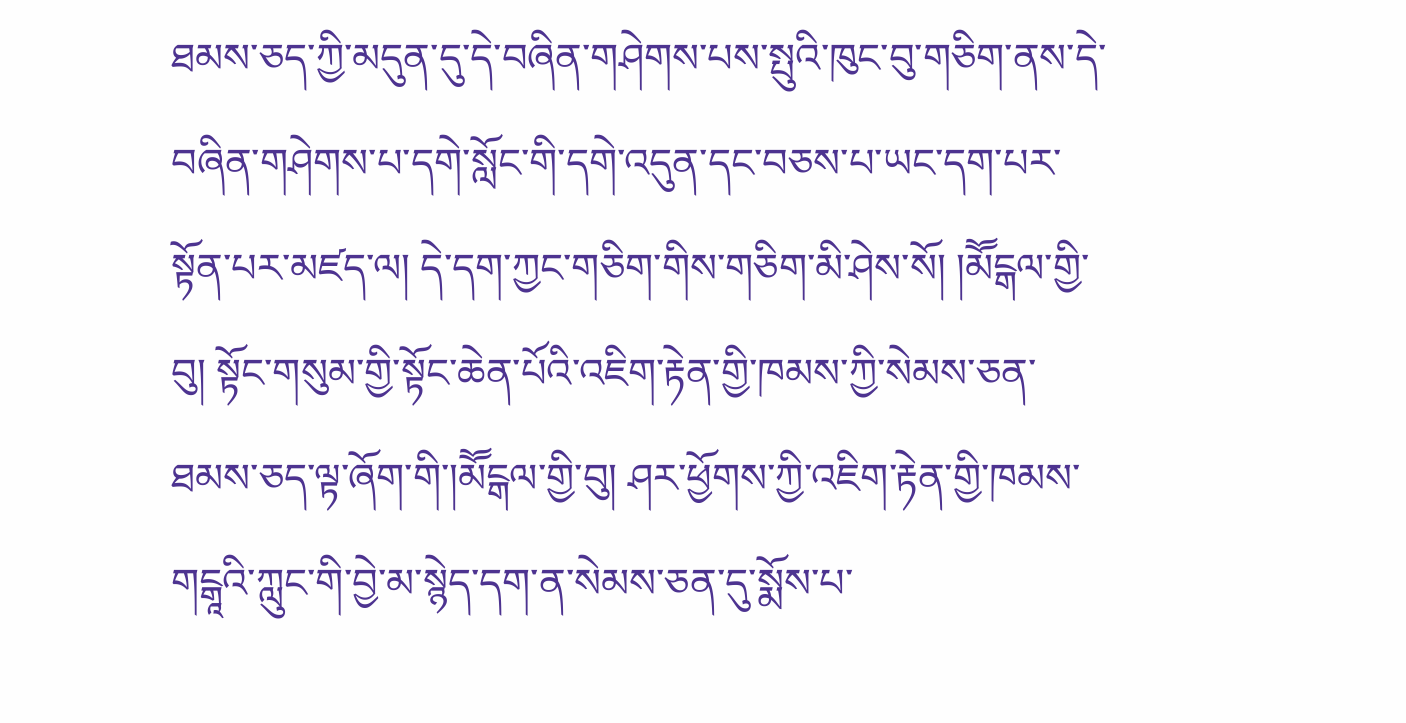ཐམས་ཅད་ཀྱི་མདུན་དུ་དེ་བཞིན་གཤེགས་པས་སྤུའི་ཁུང་བུ་གཅིག་ནས་དེ་བཞིན་གཤེགས་པ་དགེ་སློང་གི་དགེ་འདུན་དང་བཅས་པ་ཡང་དག་པར་སྟོན་པར་མཛད་ལ། དེ་དག་ཀྱང་གཅིག་གིས་གཅིག་མི་ཤེས་སོ། །མཽངྒལ་གྱི་བུ། སྟོང་གསུམ་གྱི་སྟོང་ཆེན་པོའི་འཇིག་རྟེན་གྱི་ཁམས་ཀྱི་སེམས་ཅན་ཐམས་ཅད་ལྟ་ཞོག་གི་།མཽངྒལ་གྱི་བུ། ཤར་ཕྱོགས་ཀྱི་འཇིག་རྟེན་གྱི་ཁམས་གངྒཱའི་ཀླུང་གི་བྱེ་མ་སྙེད་དག་ན་སེམས་ཅན་དུ་སྨོས་པ་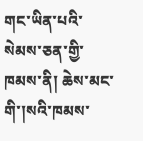གང་ཡིན་པའི་སེམས་ཅན་གྱི་ཁམས་ནི། ཆེས་མང་གི་།སའི་ཁམས་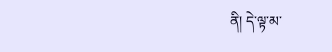ནི། དེ་ལྟ་མ་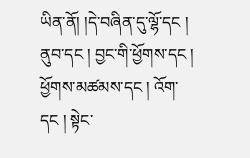ཡིན་ནོ། །དེ་བཞིན་དུ་ལྷོ་དང ། ནུབ་དང ། བྱང་གི་ཕྱོགས་དང ། ཕྱོགས་མཚམས་དང ། འོག་དང ། སྟེང་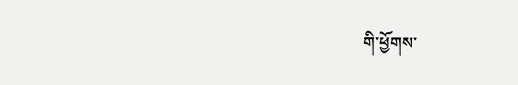གི་ཕྱོགས་